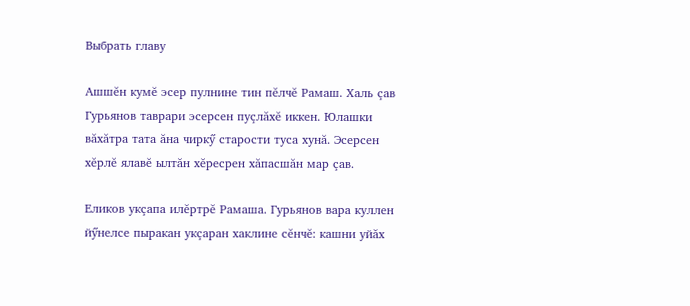Выбрать главу

Ашшĕн кумĕ эсер пулнине тин пĕлчĕ Рамаш. Халь çав Гурьянов таврари эсерсен пуçлăхĕ иккен. Юлашки вăхăтра тата ăна чиркӳ старости туса хунă. Эсерсен хĕрлĕ ялавĕ ылтăн хĕресрен хăпасшăн мар çав.

Еликов укçапа илĕртрĕ Рамаша. Гурьянов вара куллен йӳнелсе пыракан укçаран хаклине сĕнчĕ: кашни уйăх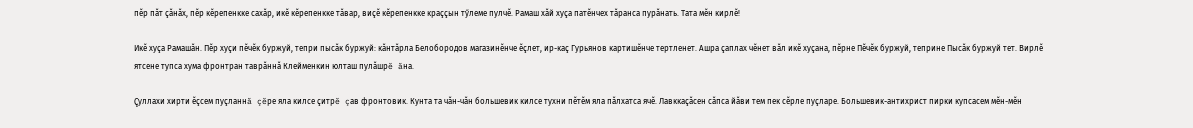пĕр пăт çăнăх, пĕр кĕрепенкке сахăр, икĕ кĕрепенкке тăвар, виçĕ кĕрепенкке краççын тӳлеме пулчĕ. Рамаш хăй хуçа патĕнчех тăранса пурăнать. Тата мĕн кирлĕ!

Икĕ хуçа Рамашăн. Пĕр хуçи пĕчĕк буржуй, тепри пысăк буржуй: кăнтăрла Белобородов магазинĕнче ĕçлет, ир-каç Гурьянов картишĕнче тертленет. Ашра çаплах чĕнет вăл икĕ хуçана, пĕрне Пĕчĕк буржуй, теприне Пысăк буржуй тет. Вирлĕ ятсене тупса хума фронтран таврăннă Клейменкин юлташ пулăшрĕ ăна.

Çуллахи хирти ĕçсем пуçланнă çĕре яла килсе çитрĕ çав фронтовик. Кунта та чăн-чăн большевик килсе тухни пĕтĕм яла пăлхатса ячĕ. Лавккаçăсен сăпса йăви тем пек сĕрле пуçларе. Большевик-антихрист пирки купсасем мĕн-мĕн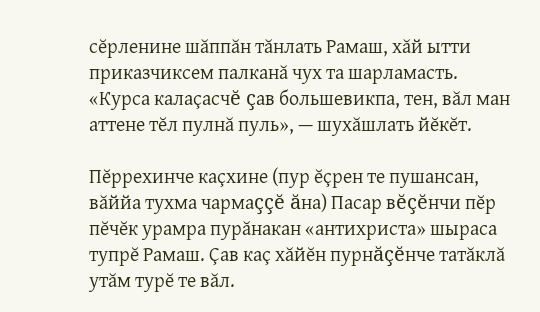сĕрленине шăппăн тăнлать Рамаш, хăй ытти приказчиксем палканă чух та шарламасть. «Курса калаçасчĕ çав большевикпа, тен, вăл ман аттене тĕл пулнă пуль», — шухăшлать йĕкĕт.

Пĕррехинче каçхине (пур ĕçрен те пушансан, вăййа тухма чармаççĕ ăна) Пасар вĕçĕнчи пĕр пĕчĕк урамра пурăнакан «антихриста» шыраса тупрĕ Рамаш. Çав каç хăйĕн пурнăçĕнче татăклă утăм турĕ те вăл.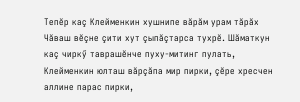Тепĕр каç Клейменкин хушнипе вăрăм урам тăрăх Чăваш вĕçне çити хут çыпăçтарса тухрĕ. Шăматкун каç чиркӳ таврашĕнче пуху-митинг пулать, Клейменкин юлташ вăрçăпа мир пирки, çĕре хресчен аллине парас пирки,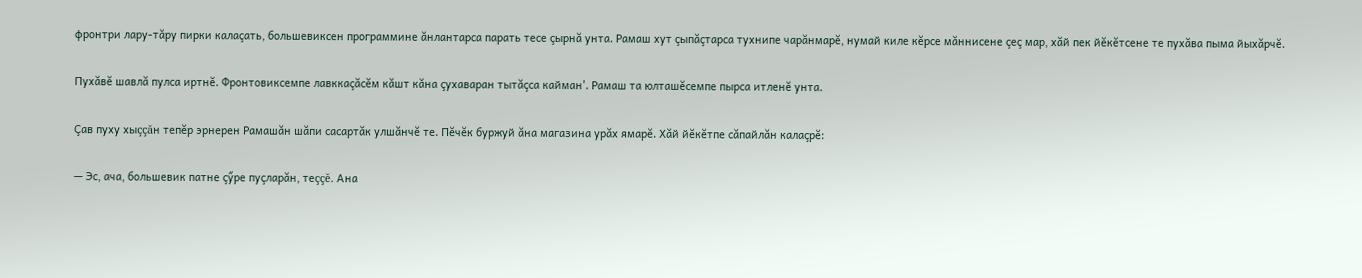фронтри лару-тăру пирки калаçать, большевиксен программине ăнлантарса парать тесе çырнă унта. Рамаш хут çыпăçтарса тухнипе чарăнмарĕ, нумай киле кĕрсе мăннисене çеç мар, хăй пек йĕкĕтсене те пухăва пыма йыхăрчĕ.

Пухăвĕ шавлă пулса иртнĕ. Фронтовиксемпе лавккаçăсĕм кăшт кăна çухаваран тытăçса кайман'. Рамаш та юлташĕсемпе пырса итленĕ унта.

Çав пуху хыççăн тепĕр эрнерен Рамашăн шăпи сасартăк улшăнчĕ те. Пĕчĕк буржуй ăна магазина урăх ямарĕ. Хăй йĕкĕтпе сăпайлăн калаçрĕ:

— Эс, ача, большевик патне çӳре пуçларăн, теççĕ. Ана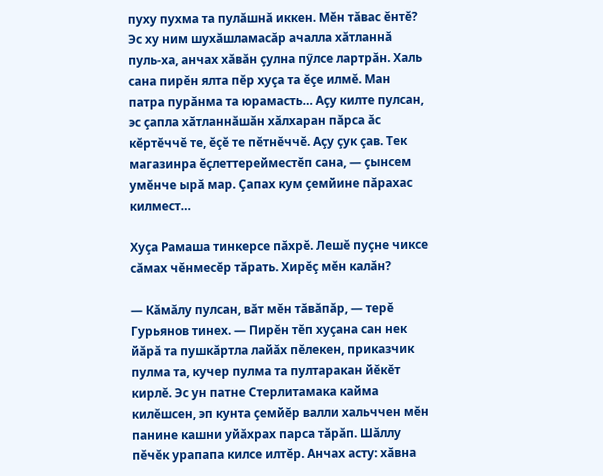пуху пухма та пулăшнă иккен. Мĕн тăвас ĕнтĕ? Эс ху ним шухăшламасăр ачалла хăтланнă пуль-ха, анчах хăвăн çулна пӳлсе лартрăн. Халь сана пирĕн ялта пĕр хуçа та ĕçе илмĕ. Ман патра пурăнма та юрамасть… Аçу килте пулсан, эс çапла хăтланнăшăн хăлхаран пăрса ăс кĕртĕччĕ те, ĕçĕ те пĕтнĕччĕ. Аçу çук çав. Тек магазинра ĕçлеттерейместĕп сана, — çынсем умĕнче ырă мар. Çапах кум çемйине пăрахас килмест…

Хуçа Рамаша тинкерсе пăхрĕ. Лешĕ пуçне чиксе сăмах чĕнмесĕр тăрать. Хирĕç мĕн калăн?

— Кăмăлу пулсан, вăт мĕн тăвăпăр, — терĕ Гурьянов тинех. — Пирĕн тĕп хуçана сан нек йăрă та пушкăртла лайăх пĕлекен, приказчик пулма та, кучер пулма та пултаракан йĕкĕт кирлĕ. Эс ун патне Стерлитамака кайма килĕшсен, эп кунта çемйĕр валли хальччен мĕн панине кашни уйăхрах парса тăрăп. Шăллу пĕчĕк урапапа килсе илтĕр. Анчах асту: хăвна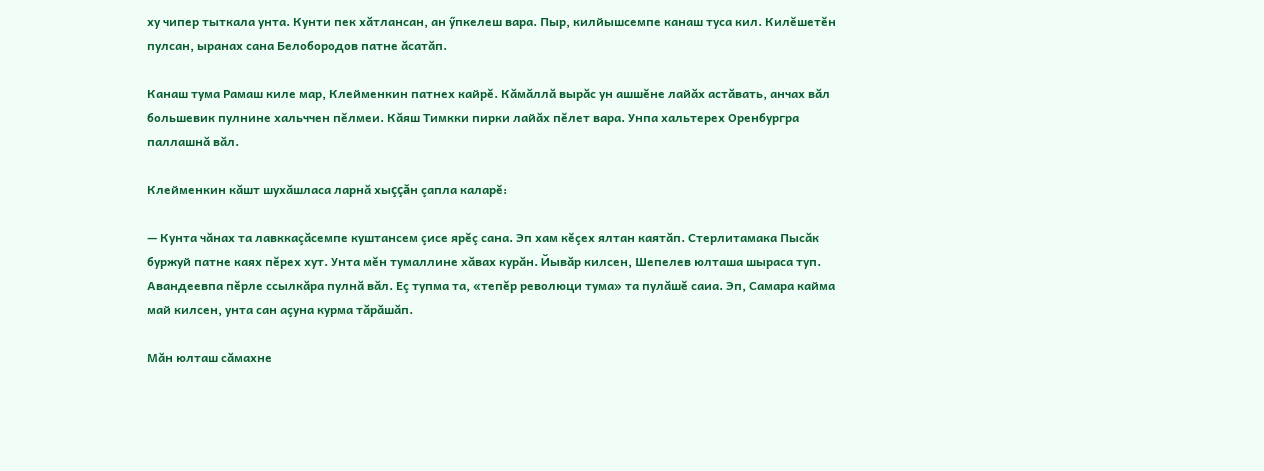ху чипер тыткала унта. Кунти пек хăтлансан, ан ӳпкелеш вара. Пыр, килйышсемпе канаш туса кил. Килĕшетĕн пулсан, ыранах сана Белобородов патне ăсатăп.

Канаш тума Рамаш киле мар, Клейменкин патнех кайрĕ. Кăмăллă вырăс ун ашшĕне лайăх астăвать, анчах вăл большевик пулнине хальччен пĕлмеи. Кăяш Тимкки пирки лайăх пĕлет вара. Унпа хальтерех Оренбургра паллашнă вăл.

Клейменкин кăшт шухăшласа ларнă хыççăн çапла каларĕ:

— Кунта чăнах та лавккаçăсемпе куштансем çисе ярĕç сана. Эп хам кĕçех ялтан каятăп. Стерлитамака Пысăк буржуй патне каях пĕрех хут. Унта мĕн тумаллине хăвах курăн. Йывăр килсен, Шепелев юлташа шыраса туп. Авандеевпа пĕрле ссылкăра пулнă вăл. Еç тупма та, «тепĕр революци тума» та пулăшĕ саиа. Эп, Самара кайма май килсен, унта сан аçуна курма тăрăшăп.

Мăн юлташ сăмахне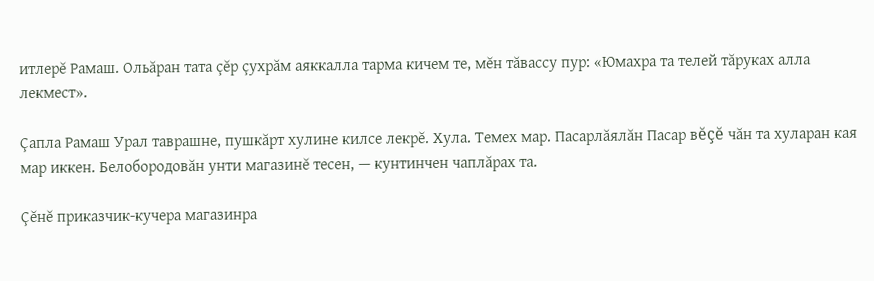итлерĕ Рамаш. Ольăран тата çĕр çухрăм аяккалла тарма кичем те, мĕн тăвассу пур: «Юмахра та телей тăруках алла лекмест».

Çапла Рамаш Урал таврашне, пушкăрт хулине килсе лекрĕ. Хула. Темех мар. Пасарлăялăн Пасар вĕçĕ чăн та хуларан кая мар иккен. Белобородовăн унти магазинĕ тесен, — кунтинчен чаплăрах та.

Çĕнĕ приказчик-кучера магазинра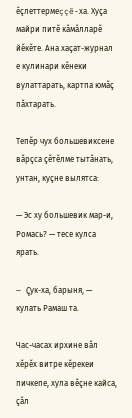ĕçлеттермеççĕ-ха. Хуçа майри питĕ кăмăлларĕ йĕкĕте. Ана хаçат-журнал е кулинари кĕнеки вулаттарать, картпа юмăç пăхтарать.

Тепĕр чух большевиксене вăрçса çĕтĕлме тытăнать, унтан, куçне вылятса:

— Эс ху большевик мар-и, Ромась? — тесе кулса ярать.

— Çук-ха, барыня, — кулать Рамаш та.

Час-часах ирхине вăл хĕрĕх витре кĕрекеи пичкепе, хула вĕçне кайса, çăл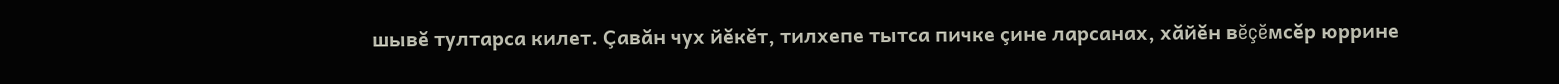шывĕ тултарса килет. Çавăн чух йĕкĕт, тилхепе тытса пичке çине ларсанах, хăйĕн вĕçĕмсĕр юррине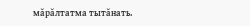мăрăлтатма тытăнать.